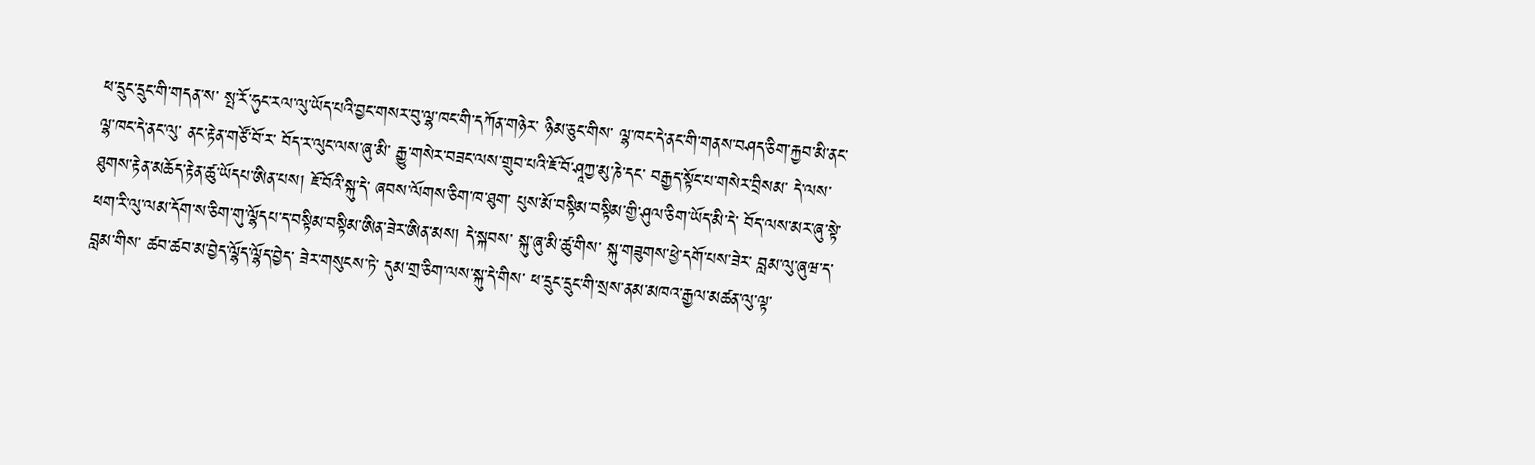ཕ་དྲུང་དྲུང་གི་གདན་ས་ སྤ་རོ་ཧུང་རལ་ལུ་ཡོད་པའི་བྱང་གསར་བུ་ལྷ་ཁང་གི་དཀོན་གཉེར་ ཉིམ་ཅུང་གིས་ ལྷ་ཁང་དེ་ནང་གི་གནས་བཤད་ཅིག་རྐྱབ་མི་ནང་ ལྷ་ཁང་དེ་ནང་ལུ་ ནང་རྟེན་གཙོ་བོ་ར་ བོད་ར་ལུང་ལས་ཞུ་མི་ རྒྱུ་གསེར་བཟང་ལས་གྲུབ་པའི་ཇོ་བོ་ཤཱཀྱ་མུ་ཎེ་དང་ བརྒྱད་སྟོང་པ་གསེར་བྲིསམ་ དེ་ལས་ཐུགས་རྟེན་མཆོད་རྟེན་ཚུ་ཡོདཔ་ཨིན་པས། ཇོ་བོའི་སྐུ་དེ་ ཞབས་ལོགས་ཅིག་ཁ་ཐུག་ པུས་མོ་བསྟིམ་བསྟིམ་གྱི་ཤུལ་ཅིག་ཡོད་མི་དེ་ བོད་ལས་མར་ཞུ་སྟེ་ ཕག་རི་ལུ་ལམ་དོག་ས་ཅིག་གུ་ལྷོདཔ་ད་བསྟིམ་བསྟིམ་ཨིན་ཟེར་ཨིན་མས། དེ་སྐབས་ སྐུ་ཞུ་མི་ཚུ་གིས་ སྐུ་གཟུགས་ཕྱེ་དགོ་པས་ཟེར་ བླམ་ལུ་ཞུཝ་ད་ བླམ་གིས་ ཚབ་ཚབ་མ་བྱེད་ལྷོད་ལྷོད་བྱེད་ ཟེར་གསུངས་ཏེ་ དུམ་གྲ་ཅིག་ལས་སྐུ་དེ་གིས་ ཕ་དྲུང་དྲུང་གི་སྲས་ནམ་མཁའ་རྒྱལ་མཚན་ལུ་ལྟ་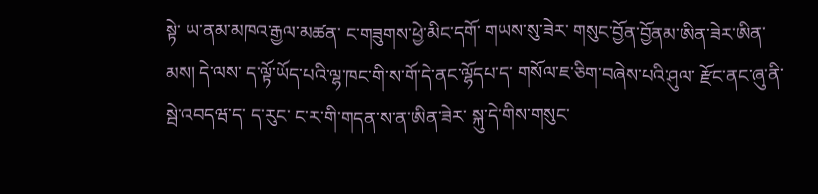སྟེ་ ཡ་ནམ་མཁའ་རྒྱལ་མཚན་ ང་གཟུགས་ཕྱེ་མིང་དགོ་ གཡས་སུ་ཟེར་ གསུང་བྱོན་བྱོནམ་ཨིན་ཟེར་ཨིན་མས། དེ་ལས་ ད་ལྟོ་ཡོད་པའི་ལྷ་ཁང་གི་ས་གོ་དེ་ནང་ལྷོདཔ་ད་ གསོལ་ཇ་ཅིག་བཞེས་པའི་ཤུལ་ རྫོང་ནང་ཞུ་ནི་སྦེ་འབདཝ་ད་ ད་རུང་ ང་ར་གི་གདན་ས་ན་ཨིན་ཟེར་ སྐུ་དེ་གིས་གསུང་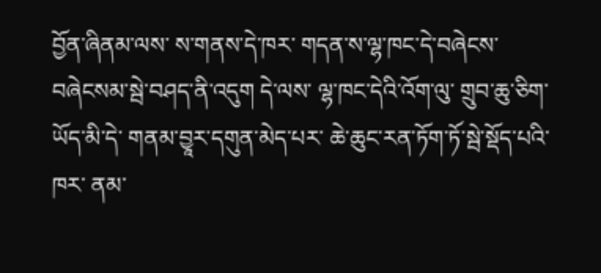བྱོན་ཞིནམ་ལས་ ས་གནས་དེ་ཁར་ གདན་ས་ལྷ་ཁང་དེ་བཞེངས་བཞེངསམ་སྦེ་བཤད་ནི་འདུག དེ་ལས་ ལྷ་ཁང་དེའི་འོག་ལུ་ གྲུབ་ཆུ་ཅིག་ཡོད་མི་དེ་ གནམ་བྱཱར་དགུན་མེད་པར་ ཆེ་ཆུང་རན་ཏོག་ཏོ་སྦེ་སྡོད་པའི་ཁར་ ནམ་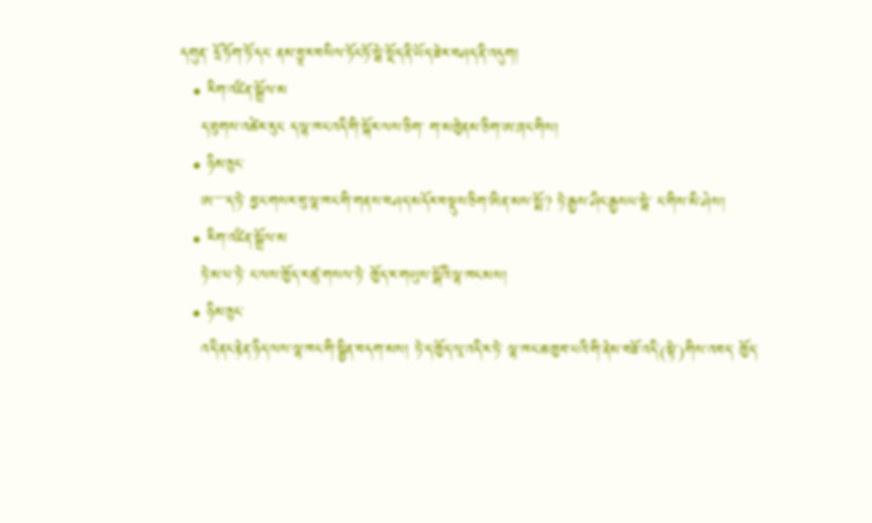དགུན་ དྲོ་ཏོག་ཏོ་དང་ ནམ་བྱཱར་བསིལ་ཏོང་ཏོ་སྦེ་སྡོད་ནི་ཡོད་ཟེར་བཤད་ནི་འདུག།
  • རིག་འཛིན་སྒྲོལ་མ
    ད་ཐུགས་འཚེར་རུང་ ད་ལྷ་ཁང་འདི་གི་སྐོར་ལས་ཅིག་ ག་མཁྱེནམ་ཅིག་ཨ་ཞང་གིས།
  • ཉིམ་ཅུང་
    ཨ་་་་་ད་ཏེ་ བྱང་གསར་བུ་ལྷ་ཁང་གི་གནས་བཤད་མདོར་བསྡུས་ཅིག་ཨིན་མས་སྨོ? ཏེ་རྒྱས་ཤིང་རྒྱསཔ་སྦེ་ ང་གིས་མི་ཤེས།
  • རིག་འཛིན་སྒྲོལ་མ
    ཏེ་མ་པ་ཏེ་ ང་ལས་ཁྱོད་ར་ཚུ་གསལ་ཏེ་ ཁྱོད་ར་གཡུས་སྒོའི་ལྷ་ཁང་མས།
  • ཉིམ་ཅུང་
    འདི་ནང་རྟེན་ཉིད་ལས་ལྷ་ཁང་གི་སྦྱིན་བདག་མས། ཏེ་ད་ཁྱོད་ལཱ་འདི་ར་ཏེ་ ལྷ་ཁང་ཆ་ཁྱབ་པའི་གི་ནེམ་བཟོ་འདི་(སྟེ་)གིས་འབད་ ཁྱོད་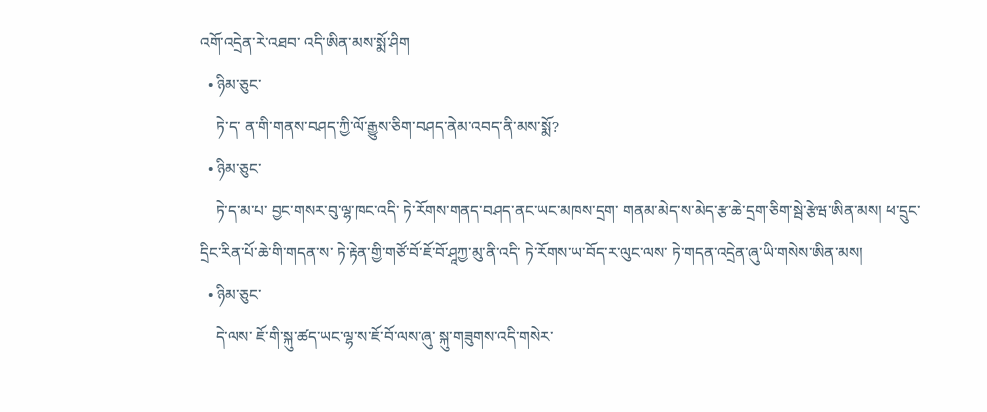འགོ་འདྲེན་རེ་འཐབ་ འདི་ཨིན་མས་སྨོ་ཤིག
  • ཉིམ་ཅུང་
    ཏེ་ད་ ན་གི་གནས་བཤད་ཀྱི་ལོ་རྒྱུས་ཅིག་བཤད་ནེམ་འབད་ནི་མས་སྨོ?
  • ཉིམ་ཅུང་
    ཏེ་ད་མ་པ་ བྱང་གསར་བུ་ལྷ་ཁང་འདི་ ཏེ་རོགས་གནད་བཤད་ནང་ཡང་མཁས་དྲག་ གནམ་མེད་ས་མེད་རྩ་ཆེ་དྲག་ཅིག་སྦེ་རྩེཝ་ཨིན་མས། ཕ་དྲུང་དྲིང་རིན་པོ་ཆེ་གི་གདན་ས་ ཏེ་རྟེན་གྱི་གཙོ་བོ་ཇོ་བོ་ཤཱཀྱ་མུ་ནི་འདི་ ཏེ་རོགས་ཡ་བོད་ར་ལུང་ལས་ ཏེ་གདན་འདྲེན་ཞུ་ཡི་གསེས་ཨིན་མས།
  • ཉིམ་ཅུང་
    དེ་ལས་ ཇོ་གི་སྐུ་ཚད་ཡང་ལྷ་ས་ཇོ་བོ་ལས་ཞུ་ སྐུ་གཟུགས་འདི་གསེར་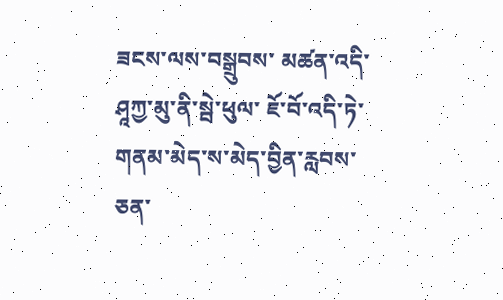ཟངས་ལས་བསྒྲུབས་ མཚན་འདི་ཤཱཀྱ་མུ་ནི་སྦེ་ཕུལ་ ཇོ་བོ་འདི་ཏེ་གནམ་མེད་ས་མེད་བྱིན་རླབས་ཅན་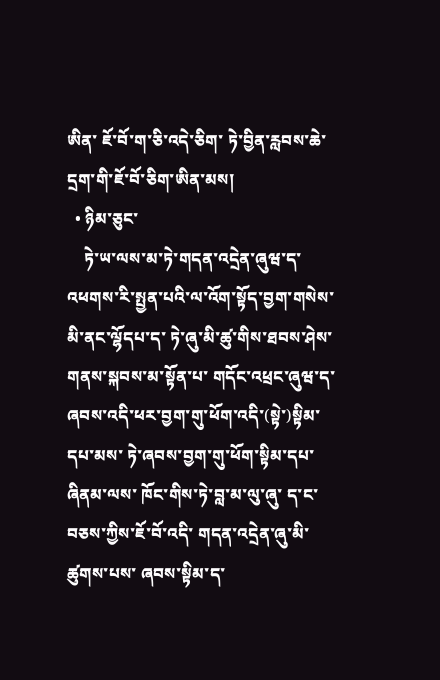ཨིན་ ཇོ་བོ་ག་ཅི་འདེ་ཅིག་ ཏེ་བྱིན་རླབས་ཆེ་དྲག་གི་ཇོ་བོ་ཅིག་ཨིན་མས།
  • ཉིམ་ཅུང་
    ཏེ་ཡ་ལས་མ་ཏེ་གདན་འདྲེན་ཞུཝ་ད་ འཕགས་རི་སྤྱན་པའི་ལ་འོག་སྟོད་བྱག་གསེས་མི་ནང་ལྷོདཔ་ད་ ཏེ་ཞུ་མི་ཚུ་གིས་ཐབས་ཤེས་གནས་སྐབས་མ་སྟོན་པ་ གདོང་འཕྲང་ཞུཝ་ད་ཞབས་འདི་ཕར་བྱག་གུ་ཕོག་འདི་(སྟེ་)སྟིམ་དཔ་མས་ ཏེ་ཞབས་བྱག་གུ་ཕོག་སྟིམ་དཔ་ཞིནམ་ལས་ ཁོང་གིས་ཏེ་བླ་མ་ལུ་ཞུ་ ད་ང་བཅས་ཀྱིས་ཇོ་བོ་འདི་ གདན་འདྲེན་ཞུ་མི་ཚུགས་པས་ ཞབས་སྟིམ་ད་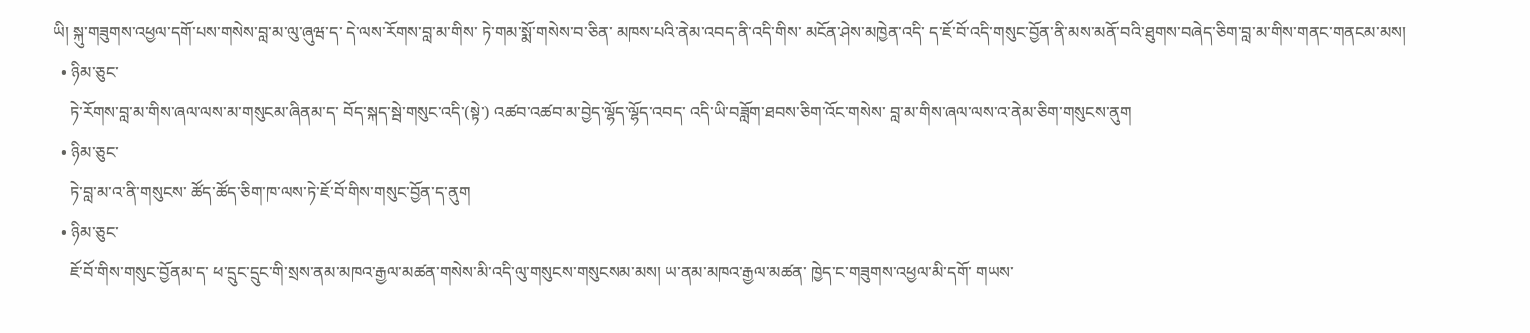ཡི། སྐུ་གཟུགས་འཕྱལ་དགོ་པས་གསེས་བླ་མ་ལུ་ཞུཝ་ད་ དེ་ལས་རོགས་བླ་མ་གིས་ ཏེ་གམ་སྨོ་གསེས་བ་ཅིན་ མཁས་པའི་ནེམ་འབད་ནི་འདི་གིས་ མངོན་ཤེས་མཁྱེན་འདི་ ད་ཇོ་བོ་འདི་གསུང་བྱོན་ནི་མས་མནོ་བའི་ཐུགས་བཞེད་ཅིག་བླ་མ་གིས་གནང་གནངམ་མས།
  • ཉིམ་ཅུང་
    ཏེ་རོགས་བླ་མ་གིས་ཞལ་ལས་མ་གསུངམ་ཞིནམ་ད་ བོད་སྐད་སྦེ་གསུང་འདི་(སྟེ་) འཚབ་འཚབ་མ་བྱེད་ལྷོད་ལྷོད་འབད་ འདི་ཡི་བཟློག་ཐབས་ཅིག་འོང་གསེས་ བླ་མ་གིས་ཞལ་ལས་འ་ནེམ་ཅིག་གསུངས་ནུག
  • ཉིམ་ཅུང་
    ཏེ་བླ་མ་འ་ནི་གསུངས་ ཚོད་ཚོད་ཅིག་ཁ་ལས་ཏེ་ཇོ་བོ་གིས་གསུང་བྱོན་ད་ནུག
  • ཉིམ་ཅུང་
    ཇོ་བོ་གིས་གསུང་བྱོནམ་ད་ ཕ་དྲུང་དྲུང་གི་སྲས་ནམ་མཁའ་རྒྱལ་མཚན་གསེས་མི་འདི་ལུ་གསུངས་གསུངསམ་མས། ཡ་ནམ་མཁའ་རྒྱལ་མཚན་ ཁྱེད་ང་གཟུགས་འཕྱལ་མི་དགོ་ གཡས་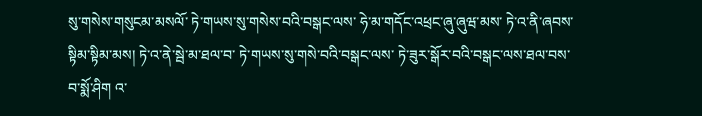སུ་གསེས་གསུངམ་མསལོ་ ཏེ་གཡས་སུ་གསེས་བའི་བསྒང་ལས་ ཧེ་མ་གདོང་འཕྲང་ཞུ་ཞུཝ་མས་ ཏེ་འ་ནི་ཞབས་སྟིམ་སྟིམ་མས། ཏེ་འ་ནེ་སྦེ་མ་ཐལ་བ་ ཏེ་གཡས་སུ་གསེ་བའི་བསྒང་ལས་ ཏེ་ཟུར་སྒོར་བའི་བསྒང་ལས་ཐལ་བས་བ་སྨོ་ཤིག འ་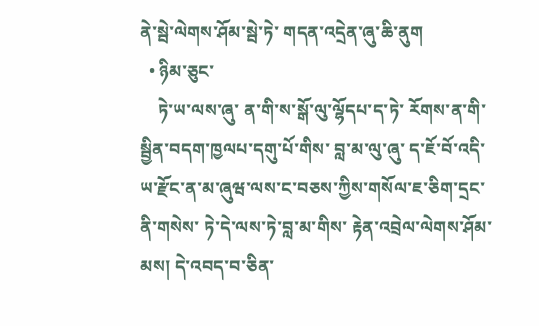ནེ་སྦེ་ལེགས་ཤོམ་སྦེ་ཏེ་ གདན་འདྲེན་ཞུ་ཆི་ནུག
  • ཉིམ་ཅུང་
    ཏེ་ཡ་ལས་ཞུ་ ན་གི་ས་སྒོ་ལུ་ལྷོདཔ་ད་ཏེ་ རོགས་ན་གི་སྦྱིན་བདག་ཁྱལཔ་དགུ་པོ་གིས་ བླ་མ་ལུ་ཞུ་ ད་ཇོ་བོ་འདི་ཡ་རྫོང་ན་མ་ཞུཝ་ལས་ང་བཅས་ཀྱིས་གསོལ་ཇ་ཅིག་དྲང་ནི་གསེས་ ཏེ་དེ་ལས་ཏེ་བླ་མ་གིས་ རྟེན་འབྲེལ་ལེགས་ཤོམ་མས། དེ་འབད་བ་ཅིན་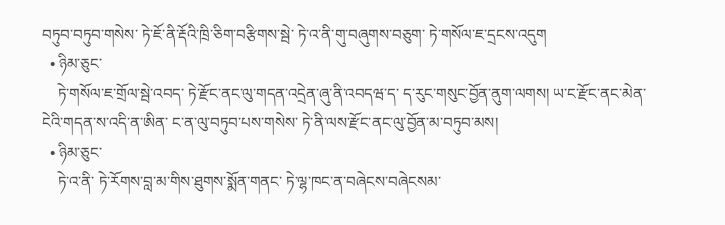བཏུབ་བཏུབ་གསེས་ ཏེ་ཇོ་ནི་རྡོའི་ཁྲི་ཅིག་བརྩིགས་སྦེ་ ཏེ་འ་ནི་གུ་བཞུགས་བཅུག་ ཏེ་གསོལ་ཇ་དྲངས་འདུག
  • ཉིམ་ཅུང་
    ཏེ་གསོལ་ཇ་གྲོལ་སྦེ་འབད་ ཏེ་རྫོང་ནང་ལུ་གདན་འདྲེན་ཞུ་ནི་འབདཝ་ད་ ད་རུང་གསུང་བྱོན་ནུག་ལགས། ཡ་ང་རྫོང་ནང་མེན་ ངེའི་གདན་ས་འདི་ན་ཨིན་ ང་ན་ལུ་བཏུབ་པས་གསེས་ ཏེ་ནི་ལས་རྫོང་ནང་ལུ་བྱོན་མ་བཏུབ་མས།
  • ཉིམ་ཅུང་
    ཏེ་འ་ནི་ ཏེ་རོགས་བླ་མ་གིས་ཐུགས་སྨོན་གནང་ ཏེ་ལྷ་ཁང་ན་བཞེངས་བཞེངསམ་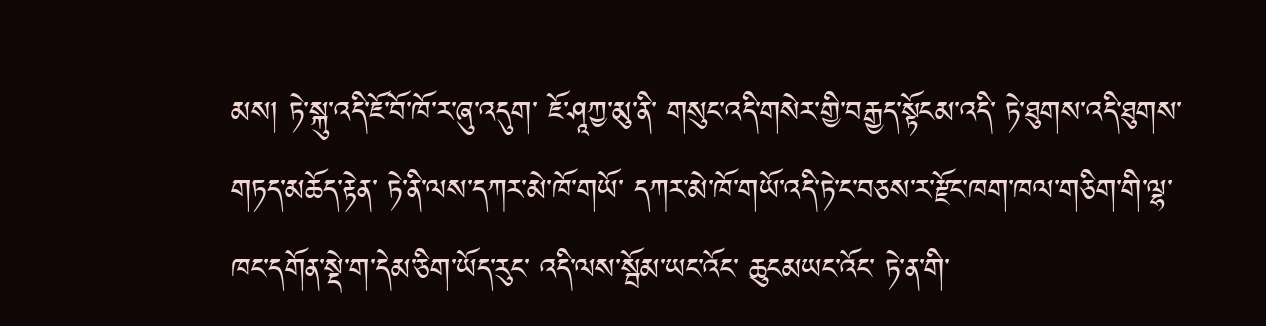མས། ཏེ་སྐུ་འདི་ཇོ་བོ་ཁོ་ར་ཞུ་འདུག་ ཇོ་ཤཱཀྱ་མུ་ནི་ གསུང་འདི་གསེར་གྱི་བརྒྱད་སྟོངམ་འདི་ ཏེ་ཐུགས་འདི་ཐུགས་གཏད་མཆོད་རྟེན་ ཏེ་ནི་ལས་དཀར་མེ་ཁོ་གཡོ་ དཀར་མེ་ཁོ་གཡོ་འདི་ཏེ་ང་བཅས་ར་རྫོང་ཁག་ཁལ་གཅིག་གི་ལྷ་ཁང་དགོན་སྡེ་ག་དེམ་ཅིག་ཡོད་རུང་ འདི་ལས་སྦོམ་ཡང་འོང་ ཆུངམཡང་འོང་ ཏེ་ན་གི་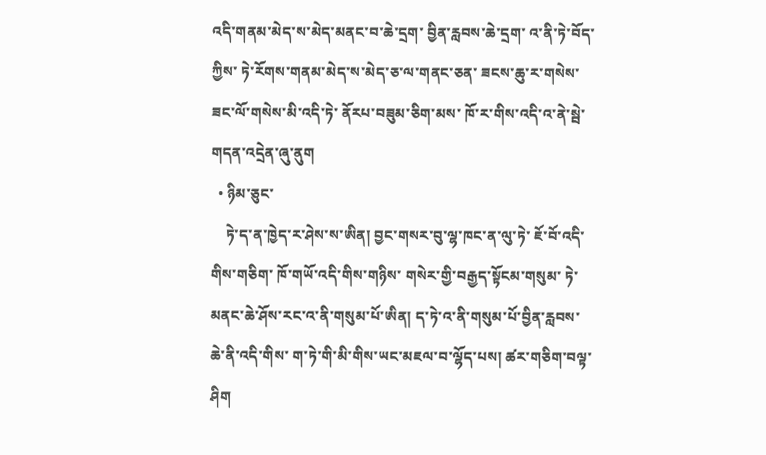འདི་གནམ་མེད་ས་མེད་མནང་བ་ཆེ་དྲག་ བྱིན་རླབས་ཆེ་དྲག་ འ་ནི་ཏེ་བོད་ཀྱིས་ ཏེ་རོགས་གནམ་མེད་ས་མེད་ཅ་ལ་གནང་ཅན་ ཟངས་ཆུ་ར་གསེས་ཟང་ལོ་གསེས་མི་འདི་ཏེ་ ནོརཔ་བཟུམ་ཅིག་མས་ ཁོ་ར་གིས་འདི་འ་ནེ་སྦེ་གདན་འདྲེན་ཞུ་ནུག
  • ཉིམ་ཅུང་
    ཏེ་ད་ན་ཁྱེད་ར་ཤེས་ས་ཨིན། བྱང་གསར་བུ་ལྷ་ཁང་ན་ལུ་ཏེ་ ཇོ་བོ་འདི་གིས་གཅིག་ ཁོ་གཡོ་འདི་གིས་གཉིས་ གསེར་གྱི་བརྒྱད་སྟོངམ་གསུམ་ ཏེ་མནང་ཆེ་ཤོས་རང་འ་ནི་གསུམ་པོ་ཨིན། ད་ཏེ་འ་ནི་གསུམ་པོ་བྱིན་རླབས་ཆེ་ནི་འདི་གིས་ ག་ཏེ་གི་མི་གིས་ཡང་མཇལ་བ་ལྷོད་པས། ཚར་གཅིག་བལྟ་ཤིག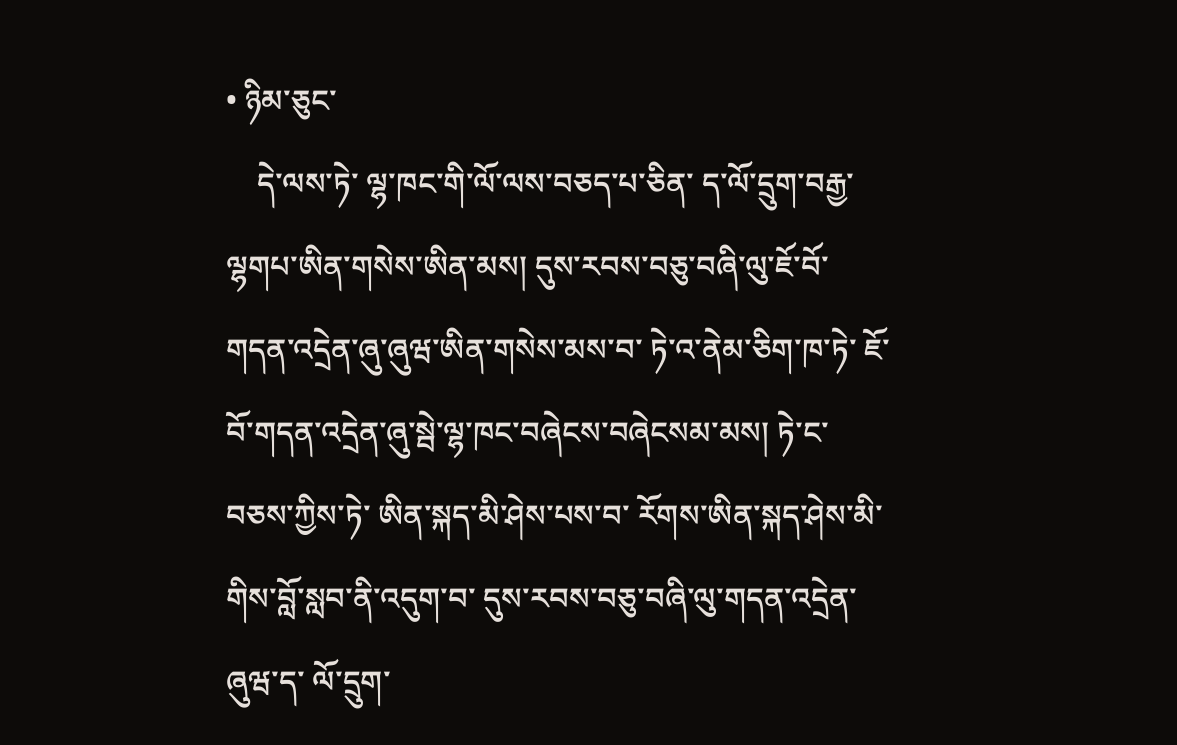• ཉིམ་ཅུང་
    དེ་ལས་ཏེ་ ལྷ་ཁང་གི་ལོ་ལས་བཅད་པ་ཅིན་ ད་ལོ་དྲུག་བརྒྱ་ལྷགཔ་ཨིན་གསེས་ཨིན་མས། དུས་རབས་བཅུ་བཞི་ལུ་ཇོ་བོ་གདན་འདྲེན་ཞུ་ཞུཝ་ཨིན་གསེས་མས་བ་ ཏེ་འ་ནེམ་ཅིག་ཁ་ཏེ་ ཇོ་བོ་གདན་འདྲེན་ཞུ་སྦེ་ལྷ་ཁང་བཞེངས་བཞེངསམ་མས། ཏེ་ང་བཅས་ཀྱིས་ཏེ་ ཨིན་སྐད་མི་ཤེས་པས་བ་ རོགས་ཨིན་སྐད་ཤེས་མི་གིས་བློ་སླབ་ནི་འདུག་བ་ དུས་རབས་བཅུ་བཞི་ལུ་གདན་འདྲེན་ཞུཝ་ད་ ལོ་དྲུག་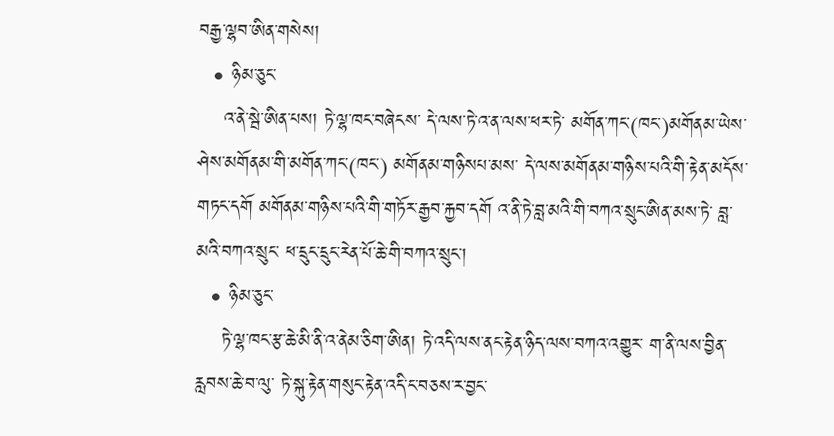བརྒྱ་ལྷབ་ཨིན་གསེས།
  • ཉིམ་ཅུང་
    འ་ནེ་སྦེ་ཨིན་པས། ཏེ་ལྷ་ཁང་བཞེངས་ དེ་ལས་ཏེ་འ་ན་ལས་ཕར་ཏེ་ མགོན་ཀང་(ཁང་)མགོནམ་ཡེས་ཤེས་མགོནམ་གི་མགོན་ཀང་(ཁང་) མགོནམ་གཉིསཔ་མས་ དེ་ལས་མགོནམ་གཉིས་པའི་གི་རྟེན་མདོས་གཏང་དགོ མགོནམ་གཉིས་པའི་གི་གཏོར་རྒྱབ་རྐྱབ་དགོ འ་ནི་ཏེ་བླ་མའི་གི་བཀའ་སྲུང་ཨིན་མས་ཏེ་ བླ་མའི་བཀའ་སྲུང་ ཕ་དྲུང་དྲུང་རེན་པོ་ཆེ་གི་བཀའ་སྲུང་།
  • ཉིམ་ཅུང་
    ཏེ་ལྷ་ཁང་རྩ་ཆེ་མི་ནི་འ་ནེམ་ཅིག་ཨིན། ཏེ་འདི་ལས་ནང་རྟེན་ཉིད་ལས་བཀའ་འགྱུར་ ག་ནི་ལས་བྱིན་རླབས་ཆེ་བ་ལུ་ ཏེ་སྐུ་རྟེན་གསུང་རྟེན་འདི་ང་བཅས་ར་བྱང་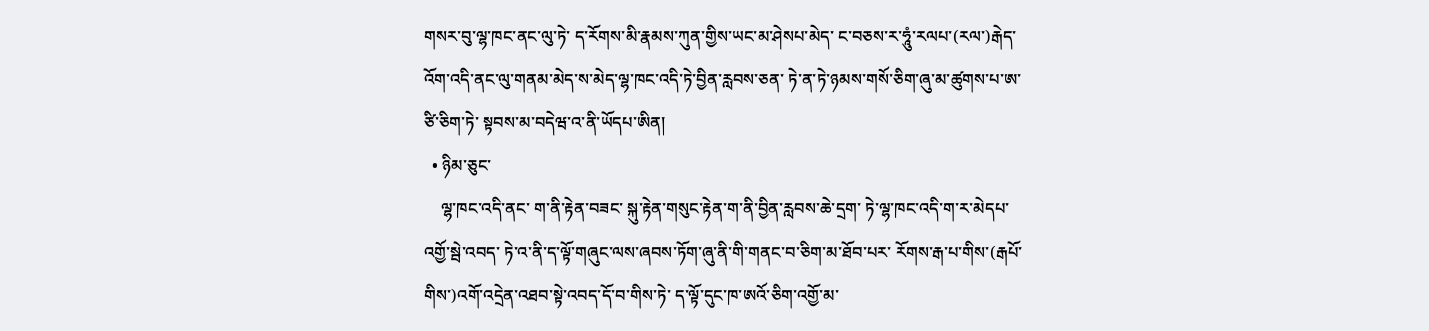གསར་བུ་ལྷ་ཁང་ནང་ལུ་ཏེ་ ད་རོགས་མི་རྣམས་ཀུན་གྱིས་ཡང་མ་ཤེསཔ་མེད་ ང་བཅས་ར་ཧཱུཾ་རལཔ་(རལ་)རྒེད་འོག་འདི་ནང་ལུ་གནམ་མེད་ས་མེད་ལྷ་ཁང་འདི་ཏེ་བྱིན་རླབས་ཅན་ ཏེ་ན་ཏེ་ཉམས་གསོ་ཅིག་ཞུ་མ་ཚུགས་པ་ཨ་ཙི་ཅིག་ཏེ་ སྟབས་མ་བདེཝ་འ་ནི་ཡོདཔ་ཨིན།
  • ཉིམ་ཅུང་
    ལྷ་ཁང་འདི་ནང་ ག་ནི་རྟེན་བཟང་ སྐུ་རྟེན་གསུང་རྟེན་ག་ནི་བྱིན་རླབས་ཆེ་དྲག་ ཏེ་ལྷ་ཁང་འདི་ག་ར་མེདཔ་འགྱོ་སྦེ་འབད་ ཏེ་འ་ནི་ད་ལྟོ་གཞུང་ལས་ཞབས་ཏོག་ཞུ་ནི་གི་གནང་བ་ཅིག་མ་ཐོབ་པར་ རོགས་རྒ་པ་གིས་(རྒཔོ་གིས་)འགོ་འདྲེན་འཐབ་སྟེ་འབད་དོ་བ་གིས་ཏེ་ ད་ལྟོ་དུང་ཁ་ཨའོ་ཅིག་འགྱོ་མ་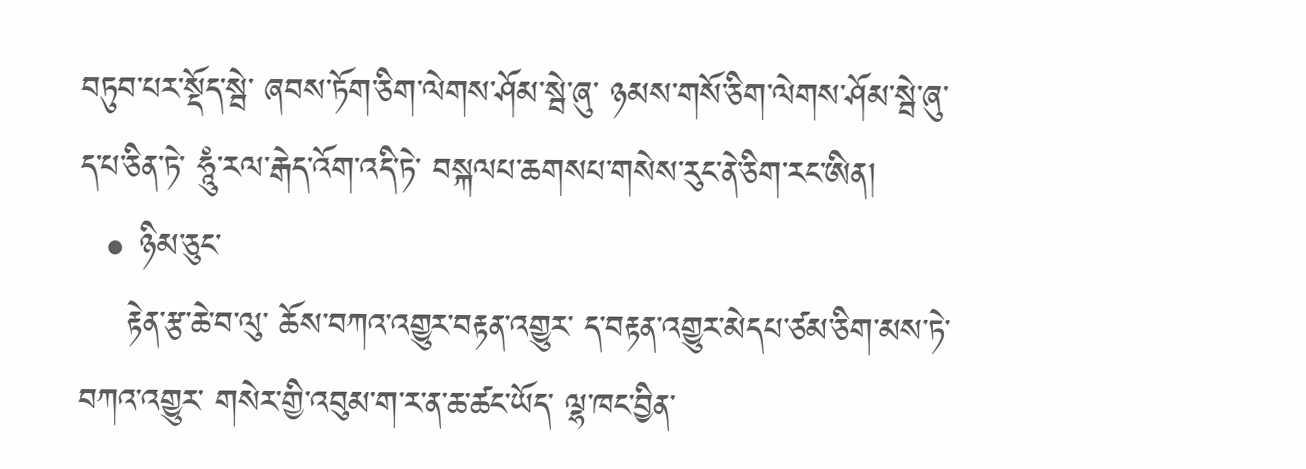བཏུབ་པར་སྡོད་སྦེ་ ཞབས་ཏོག་ཅིག་ལེགས་ཤོམ་སྦེ་ཞུ་ ཉམས་གསོ་ཅིག་ལེགས་ཤོམ་སྦེ་ཞུ་ད་པ་ཅིན་ཏེ་ ཧཱུཾ་རལ་རྒེད་འོག་འདི་ཏེ་ བསྐལཔ་ཆགསཔ་གསེས་རུང་ནེ་ཅིག་རང་ཨིན།
  • ཉིམ་ཅུང་
    རྟེན་རྩ་ཆེ་བ་ལུ་ ཆོས་བཀའ་འགྱུར་བརྟན་འགྱུར་ ད་བརྟན་འགྱུར་མེདཔ་ཙམ་ཅིག་མས་ཏེ་ བཀའ་འགྱུར་ གསེར་གྱི་འབུམ་ག་ར་ན་ཆ་ཚང་ཡོད་ ལྷ་ཁང་བྱིན་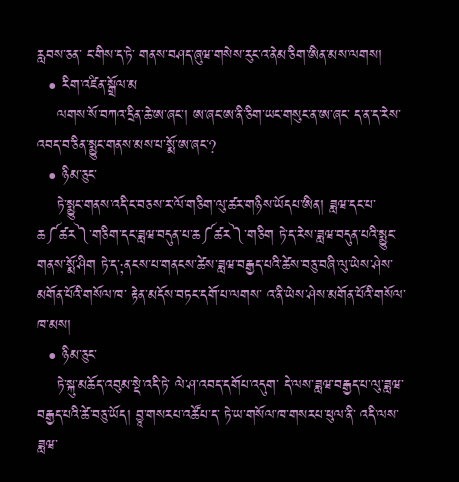རླབས་ཅན་ ང་གིས་ད་ཏེ་ གནས་བཤད་ཞུཝ་གསེས་རུང་འ་ནེམ་ཅིག་ཨིན་མས་ལགས།
  • རིག་འཛིན་སྒྲོལ་མ
    ལགས་སོ་བཀའ་དྲིན་ཆེ་ཨ་ཞང་། ཨ་ཞང་ཨ་ནི་ཅིག་ཡང་གསུང་ན་ཨ་ཞང་ ད་ན་ད་རེས་འབད་བ་ཅིན་སྨྱུང་གནས་མས་པ་སྨོ་ཨ་ཞང་?
  • ཉིམ་ཅུང་
    ཏེ་སྨྱུང་གནས་འདི་ང་བཅས་ར་ལོ་གཅིག་ལུ་ཚར་གཉིས་ཡོདཔ་ཨིན། ཟླཝ་དང་པ་ཆ༼ཚར༽་གཅིག་དང་ཟླཝ་བདུན་པ་ཆ༼ཚར༽་གཅིག ཏེ་ད་རེས་ཟླཝ་བདུན་པའི་སྨྱུང་གནས་སྨོ་ཤིག ཏེ་ད་;ནངས་པ་གནངས་ཚེས་ཟླཝ་བརྒྱད་པའི་ཚེས་བཅུ་བཞི་ལུ་ཡེས་ཤེས་མགོན་པོའི་གསོལ་ཁ་ རྟེན་མདོས་བཏང་དགོ་པ་ལགས་ འ་ནི་ཡེས་ཤེས་མགོན་པོའི་གསོལ་ཁ་མས།
  • ཉིམ་ཅུང་
    ཏེ་སྐུ་མཆོད་འབུམ་སྡེ་འདི་ཏེ་ ལེ་ཤ་འབད་དགོཔ་འདུག་ དེ་ལས་ཟླཝ་བརྒྱད་པ་ལུ་ཟླཝ་བརྒྱད་པའི་ཚེ་བཅུ་ཡོད། བྱཱ་གསརཔ་འཚོཔ་ད་ ཏེ་ཡ་གསོལ་ཁ་གསརཔ་ཕུལ་ནི་ འདི་ལས་ཟླཝ་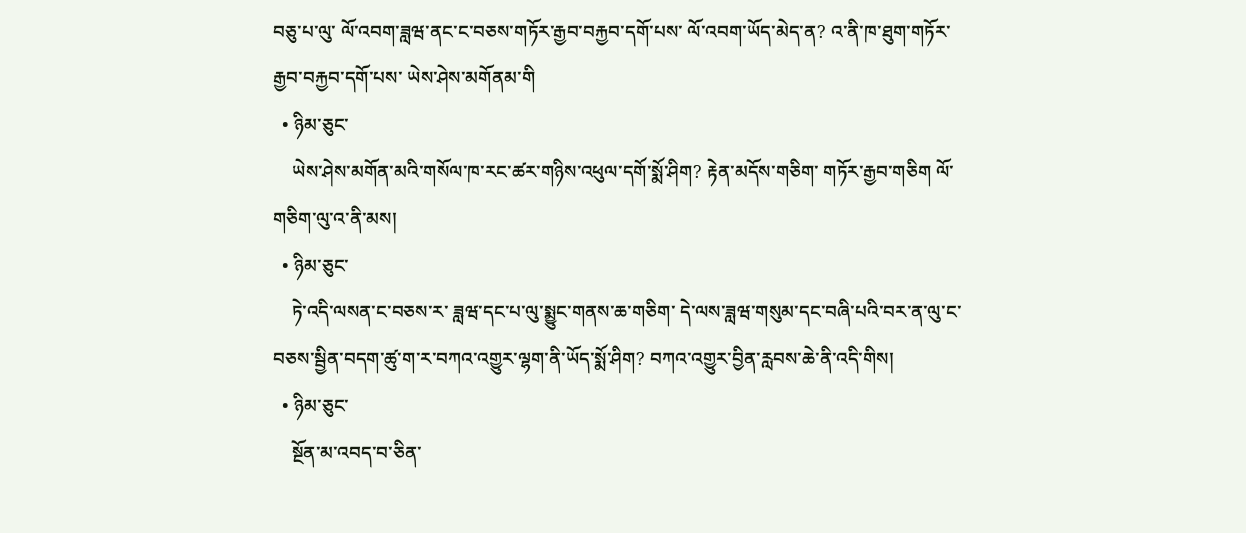བཅུ་པ་ལུ་ ལོ་འབག་ཟླཝ་ནང་ང་བཅས་གཏོར་རྒྱབ་བརྐྱབ་དགོ་པས་ ལོ་འབག་ཡོད་མེད་ན? འ་ནི་ཁ་ཐུག་གཏོར་རྒྱབ་བརྐྱབ་དགོ་པས་ ཡེས་ཤེས་མགོནམ་གི
  • ཉིམ་ཅུང་
    ཡེས་ཤེས་མགོན་མའི་གསོལ་ཁ་རང་ཚར་གཉིས་འཕུལ་དགོ་སྨོ་ཤིག? རྟེན་མདོས་གཅིག་ གཏོར་རྒྱབ་གཅིག ལོ་གཅིག་ལུ་འ་ནི་མས།
  • ཉིམ་ཅུང་
    ཏེ་འདི་ལསན་ང་བཅས་ར་ ཟླཝ་དང་པ་ལུ་སྨྱུང་གནས་ཆ་གཅིག་ དེ་ལས་ཟླཝ་གསུམ་དང་བཞི་པའི་བར་ན་ལུ་ང་བཅས་སྦྱིན་བདག་ཚུ་ག་ར་བཀའ་འགྱུར་ལྷག་ནི་ཡོད་སྨོ་ཤིག? བཀའ་འགྱུར་བྱིན་རླབས་ཆེ་ནི་འདི་གིས།
  • ཉིམ་ཅུང་
    སྔོན་མ་འབད་བ་ཅིན་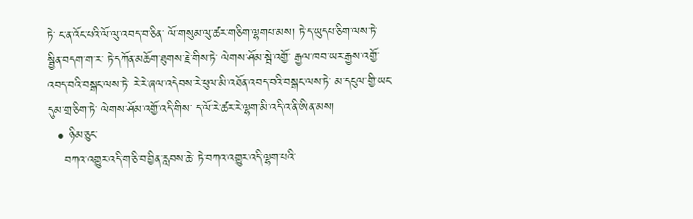ཏེ་ ང་ན་འོང་པའི་ལོ་ལུ་འབད་བ་ཅིན་ ལོ་གསུམ་ལུ་ཚར་གཅིག་ལྷགཔ་མས། ཏེ་ད་ཡུདཔ་ཅིག་ལས་ཏེ་ སྦྱིན་བདག་ག་ར་ ཏེ་དཀོན་མཆོག་ཐུགས་རྗེ་གིས་ཏེ་ ལེགས་ཤོམ་སྦེ་འགྱོ་ རྒྱལ་ཁབ་ཡར་རྒྱས་འགྱོ་འབད་བའི་བསྒང་ལས་ཏེ་ རེ་རེ་ཞལ་འདེབས་རེ་ཕུལ་མི་འཐོན་འབད་བའི་བསྒང་ལས་ཏེ་ མ་དངུལ་གྱི་ཡང་དུམ་གྲ་ཅིག་ཏེ་ ལེགས་ཤོམ་འགྱོ་འདི་གིས་ ད་ལོ་རེ་ཚར་རེ་ལྷག་མི་འདི་འ་ནི་ཨིན་མས།
  • ཉིམ་ཅུང་
    བཀའ་འགྱུར་འདི་ག་ཅི་བ་བྱིན་རླབས་ཆེ་ ཏེ་བཀའ་འགྱུར་འདི་ལྷག་པའི་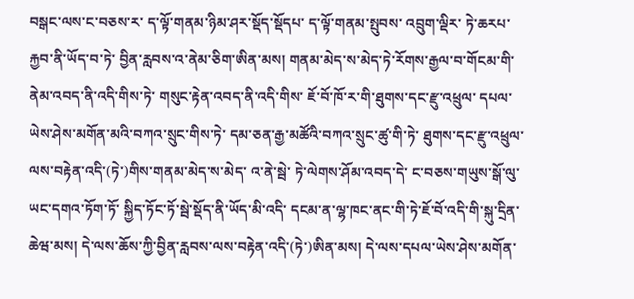བསྒང་ལས་ང་བཅས་ར་ ད་ལྟོ་གནམ་ཉིམ་ཤར་སྡོད་སྡོདཔ་ ད་ལྟོ་གནམ་སྤུབས་ འབྲུག་ལྡིར་ ཏེ་ཆརཔ་རྐྱབ་ནི་ཡོད་བ་ཏེ་ བྱིན་རླབས་འ་ནེམ་ཅིག་ཨིན་མས། གནམ་མེད་ས་མེད་ཏེ་རོགས་རྒྱལ་བ་གོངམ་གི་ནེམ་འབད་ནི་འདི་གིས་ཏེ་ གསུང་རྟེན་འབད་ནི་འདི་གིས་ ཇོ་བོ་ཁོ་ར་གི་ཐུགས་དང་རྫུ་འཕྲུལ་ དཔལ་ཡེས་ཤེས་མགོན་མའི་བཀའ་སྲུང་གིས་ཏེ་ དམ་ཅན་རྒྱ་མཚོའི་བཀའ་སྲུང་ཚུ་གི་ཏེ་ ཐུགས་དང་རྫུ་འཕྲུལ་ལས་བརྟེན་འདི་(ཏེ་)གིས་གནམ་མེད་ས་མེད་ འ་ནེ་སྦེ་ ཏེ་ལེགས་ཤོམ་འབད་དེ་ ང་བཅས་གཡུས་སྒོ་ལུ་ཡང་དགའ་ཏོག་ཏོ་ སྐྱིད་ཏོང་ཏོ་སྦེ་སྡོད་ནི་ཡོད་མི་འདི་ དངམ་ན་ལྷ་ཁང་ནང་གི་ཏེ་ཇོ་བོ་འདི་གི་སྐུ་དྲིན་ཆེཝ་མས། དེ་ལས་ཆོས་ཀྱི་བྱིན་རླབས་ལས་བརྟེན་འདི་(ཏེ་)ཨིན་མས། དེ་ལས་དཔལ་ཡེས་ཤེས་མགོན་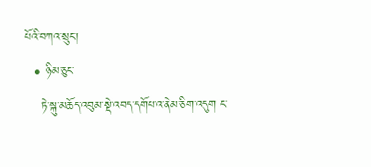པོའི་བཀའ་སྲུང་།
  • ཉིམ་ཅུང་
    ཏེ་སྐུ་མཆོད་འབུམ་སྡེ་འབད་དགོཔ་འ་ནེམ་ཅིག་འདུག ང་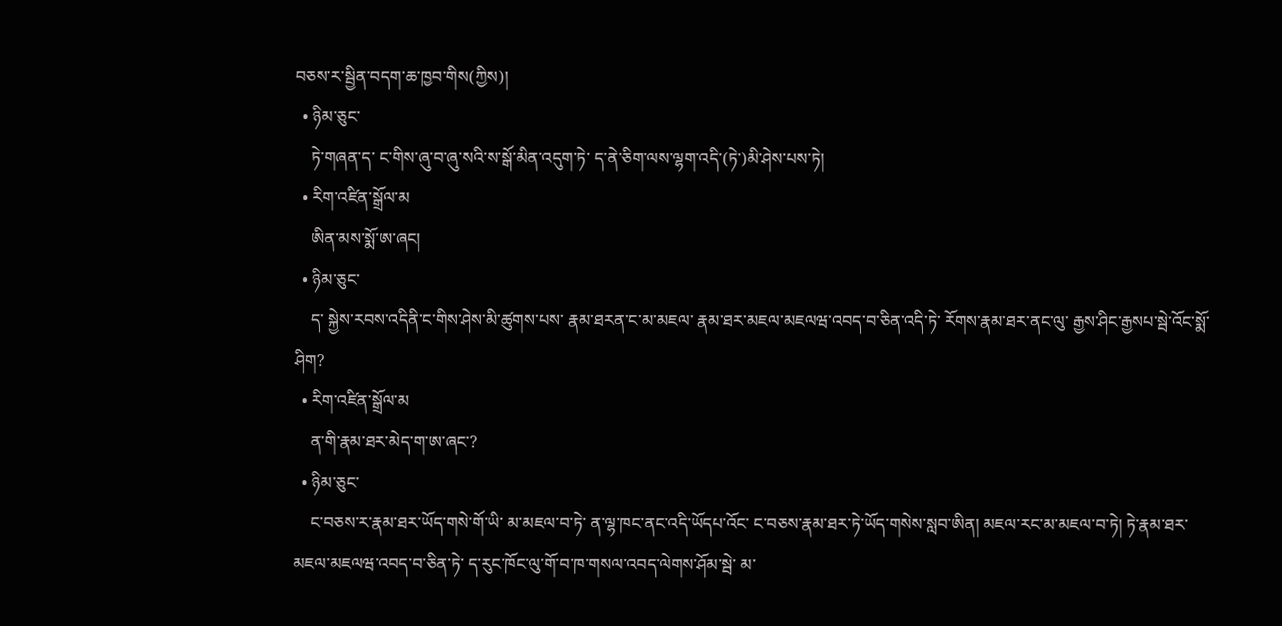བཅས་ར་སྦྱིན་བདག་ཆ་ཁྱབ་གིས(ཀྱིས)།
  • ཉིམ་ཅུང་
    ཏེ་གཞན་ད་ ང་གིས་ཞུ་བ་ཞུ་སའི་ས་སྒོ་མིན་འདུག་ཏེ་ ད་ནེ་ཅིག་ལས་ལྷག་འདི་(ཏེ་)མི་ཤེས་པས་ཏེ།
  • རིག་འཛིན་སྒྲོལ་མ
    ཨིན་མས་སྨོ་ཨ་ཞང།
  • ཉིམ་ཅུང་
    ད་ སྐྱེས་རབས་འདིནི་ང་གིས་ཤེས་མི་ཚུགས་པས་ རྣམ་ཐརན་ང་མ་མཇལ་ རྣམ་ཐར་མཇལ་མཇལཝ་འབད་བ་ཅིན་འདི་ཏེ་ རོགས་རྣམ་ཐར་ནང་ལུ་ རྒྱས་ཤིང་རྒྱསཔ་སྦེ་འོང་སྨོ་ཤིག?
  • རིག་འཛིན་སྒྲོལ་མ
    ན་གི་རྣམ་ཐར་མེད་ག་ཨ་ཞང་?
  • ཉིམ་ཅུང་
    ང་བཅས་ར་རྣམ་ཐར་ཡོད་གསེ་གོ་ཡི་ མ་མཇལ་བ་ཏེ་ ན་ལྷ་ཁང་ནང་འདི་ཡོདཔ་འོང་ ང་བཅས་རྣམ་ཐར་ཏེ་ཡོད་གསེས་སླབ་ཨིན། མཇལ་རང་མ་མཇལ་བ་ཏེ། ཏེ་རྣམ་ཐར་མཇལ་མཇལཝ་འབད་བ་ཅིན་ཏེ་ ད་རུང་ཁོང་ལུ་གོ་བ་ཁ་གསལ་འབད་ལེགས་ཤོམ་སྦེ་ མ་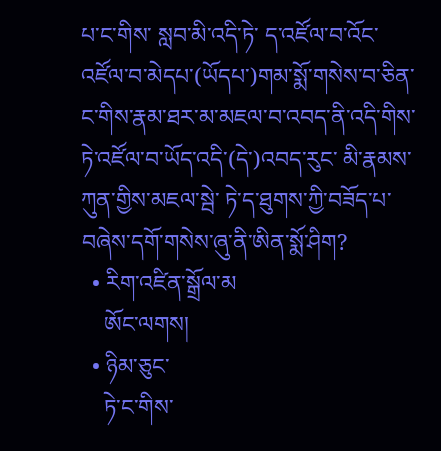པ་ང་གིས་ སླབ་མི་འདི་ཏེ་ ད་འཛོལ་བ་འོང་ འཛོལ་བ་མེདཔ་(ཡོདཔ་)གམ་སྨོ་གསེས་བ་ཅིན་ ང་གིས་རྣམ་ཐར་མ་མཇལ་བ་འབད་ནི་འདི་གིས་ ཏེ་འཛོལ་བ་ཡོད་འདི་(དེ་)འབད་རུང་ མི་རྣམས་ཀུན་གྱིས་མཇལ་སྦེ་ ཏེ་ད་ཐུགས་ཀྱི་བཟོད་པ་བཞེས་དགོ་གསེས་ཞུ་ནི་ཨིན་སྨོ་ཤིག?
  • རིག་འཛིན་སྒྲོལ་མ
    ཨོང་ལགས།
  • ཉིམ་ཅུང་
    ཏེ་ང་གིས་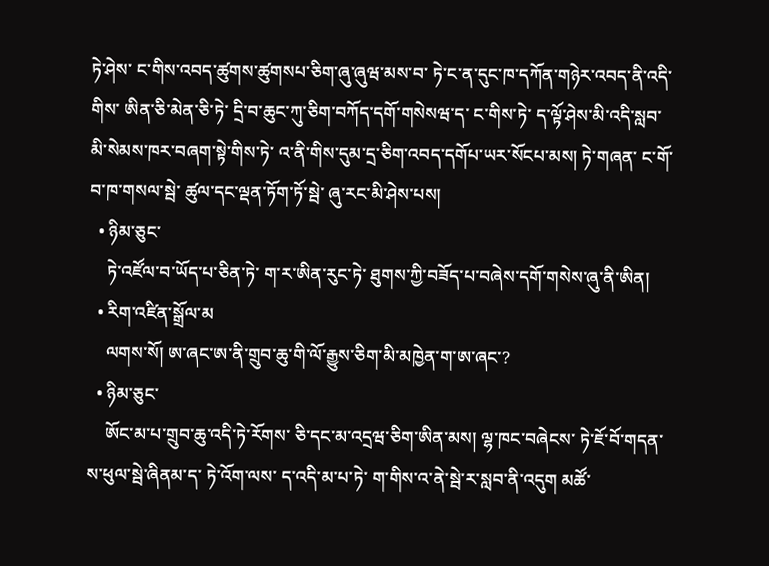ཏེ་ཤེས་ ང་གིས་འབད་ཚུགས་ཚུགསཔ་ཅིག་ཞུ་ཞུཝ་མས་བ་ ཏེ་ང་ན་དུང་ཁ་དཀོན་གཉེར་འབད་ནི་འདི་གིས་ ཨིན་ཅི་མེན་ཅི་ཏེ་ དྲི་བ་ཆུང་ཀུ་ཅིག་བཀོད་དགོ་གསེསཝ་ད་ ང་གིས་ཏེ་ ད་ལྟོ་ཤེས་མི་འདི་སླབ་མི་སེམས་ཁར་བཞག་སྟེ་གིས་ཏེ་ འ་ནི་གིས་དུམ་དྲ་ཅིག་འབད་དགོཔ་ཡར་སོངཔ་མས། ཏེ་གཞན་ ང་གོ་བ་ཁ་གསལ་སྦེ་ ཚུལ་དང་ལྡན་ཏོག་ཏོ་སྦེ་ ཞུ་རང་མི་ཤེས་པས།
  • ཉིམ་ཅུང་
    ཏེ་འཛོལ་བ་ཡོད་པ་ཅིན་ཏེ་ ག་ར་ཨིན་རུང་ཏེ་ ཐུགས་ཀྱི་བཟོད་པ་བཞེས་དགོ་གསེས་ཞུ་ནི་ཨིན།
  • རིག་འཛིན་སྒྲོལ་མ
    ལགས་སོ། ཨ་ཞང་ཨ་ནི་གྲུབ་ཆུ་གི་ལོ་རྒྱུས་ཅིག་མི་མཁྱེན་ག་ཨ་ཞང་?
  • ཉིམ་ཅུང་
    ཨོང་མ་པ་གྲུབ་ཆུ་འདི་ཏེ་རོགས་ ཅི་དང་མ་འདྲཝ་ཅིག་ཨིན་མས། ལྷ་ཁང་བཞེངས་ ཏེ་ཇོ་བོ་གདན་ས་ཕུལ་སྦེ་ཞིནམ་ད་ ཏེ་འོག་ལས་ ད་འདི་མ་པ་ཏེ་ ག་གིས་འ་ནེ་སྦེ་ར་སླབ་ནི་འདུག མཚོ་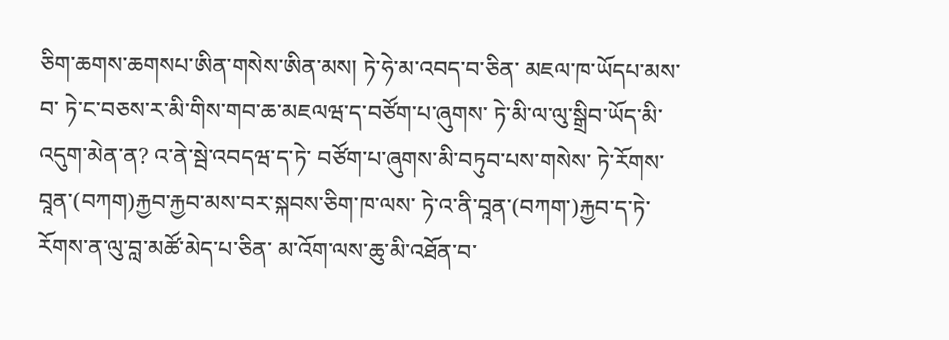ཅིག་ཆགས་ཆགསཔ་ཨིན་གསེས་ཨིན་མས། ཏེ་ཧེ་མ་འབད་བ་ཅིན་ མཇལ་ཁ་ཡོདཔ་མས་བ་ ཏེ་ང་བཅས་ར་མི་གིས་གབ་ཆ་མཇལཝ་ད་བཙོག་པ་ཞུགས་ ཏེ་མི་ལ་ལུ་སྒྲིབ་ཡོད་མི་འདུག་མེན་ན? འ་ནེ་སྦེ་འབདཝ་ད་ཏེ་ བཙོག་པ་ཞུགས་མི་བཏུབ་པས་གསེས་ ཏེ་རོགས་བཱན་(བཀག)རྐྱབ་རྐྱབ་མས་བར་སྐབས་ཅིག་ཁ་ལས་ ཏེ་འ་ནི་བཱན་(བཀག་)རྐྱབ་ད་ཏེ་ རོགས་ན་ལུ་བླ་མཚོ་མེད་པ་ཅིན་ མ་འོག་ལས་ཆུ་མི་འཐོན་བ་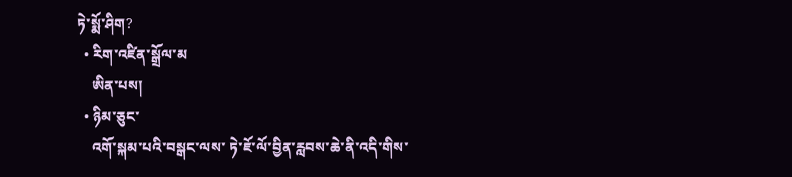ཏེ་སྨོ་ཤིག?
  • རིག་འཛིན་སྒྲོལ་མ
    ཨིན་པས།
  • ཉིམ་ཅུང་
    འགོ་སྐམ་པའི་བསྒང་ལས་ ཏེ་ཇོ་ལོ་བྱིན་རླབས་ཆེ་ནི་འདི་གིས་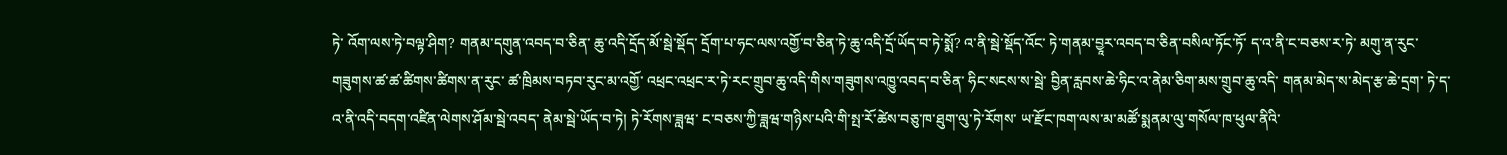ཏེ་ འོག་ལས་ཏེ་བལྟ་ཤིག? གནམ་དགུན་འབད་བ་ཅིན་ ཆུ་འདི་དྲོད་མོ་སྦེ་སྡོད་ དྲོག་པ་ཧང་ལས་འགྱོ་བ་ཅིན་ཏེ་ཆུ་འདི་དྲོ་ཡོད་བ་ཏེ་སྨོ? འ་ནི་སྦེ་སྡོད་འོང་ ཏེ་གནམ་བྱཱར་འབད་བ་ཅིན་བསིལ་ཏོང་ཏོ་ ད་འ་ནི་ང་བཅས་ར་ཏེ་ མགུ་ན་རུང་ གཟུགས་ཚ་ཚ་ཚིགས་ཚིགས་ན་རུང་ ཚ་ཁྲིམས་བཏབ་རུང་མ་འགྱོ་ འཕྲང་འཕྲང་ར་ཏེ་རང་གྲུབ་ཆུ་འདི་གིས་གཟུགས་འཁྱུ་འབད་བ་ཅིན་ ཧིང་སངས་ས་སྦེ་ བྱིན་རླབས་ཆེ་ཧིང་འ་ནེམ་ཅིག་མས་གྲུབ་ཆུ་འདི་ གནམ་མེད་ས་མེད་རྩ་ཆེ་དྲག་ ཏེ་ད་འ་ནི་འདི་བདག་འཛིན་ལེགས་ཤོམ་སྦེ་འབད་ ནེམ་སྦེ་ཡོད་བ་ཏེ། ཏེ་རོགས་ཟླཝ་ ང་བཅས་ཀྱི་ཟླཝ་གཉིས་པའི་གི་སྤ་རོ་ཚེས་བཅུ་ཁ་ཐུག་ལུ་ཏེ་རོགས་ ཡ་རྫོང་ཁག་ལས་མ་མཚོ་སྨནམ་ལུ་གསོལ་ཁ་ཕུལ་ནིའི་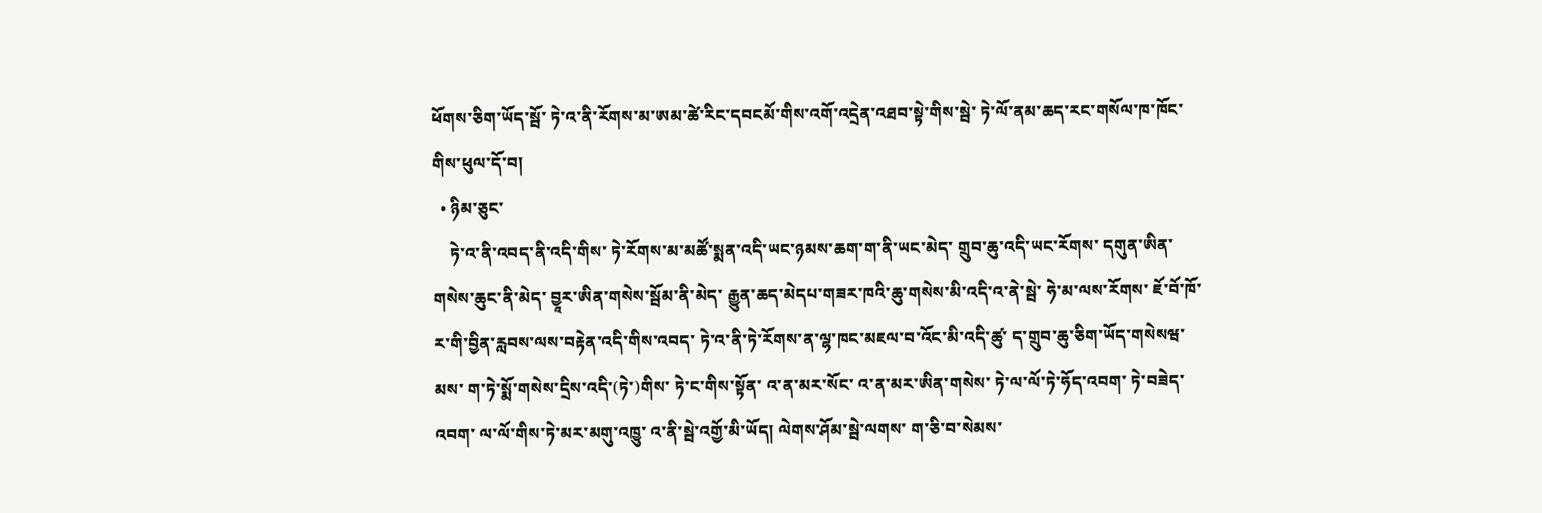ཕོགས་ཅིག་ཡོད་སྦོ་ ཏེ་འ་ནི་རོགས་མ་ཨམ་ཚེ་རིང་དབངམོ་གིས་འགོ་འདྲེན་འཐབ་སྟེ་གིས་སྦེ་ ཏེ་ལོ་ནམ་ཆད་རང་གསོལ་ཁ་ཁོང་གིས་ཕུལ་དོ་བ།
  • ཉིམ་ཅུང་
    ཏེ་འ་ནི་འབད་ནི་འདི་གིས་ ཏེ་རོགས་མ་མཚོ་སྨན་འདི་ཡང་ཉམས་ཆག་ག་ནི་ཡང་མེད་ གྲུབ་ཆུ་འདི་ཡང་རོགས་ དགུན་ཨིན་གསེས་ཆུང་ནི་མེད་ བྱཱར་ཨིན་གསེས་སྦོམ་ནི་མེད་ རྒྱུན་ཆད་མེདཔ་གཟར་ཁའི་ཆུ་གསེས་མི་འདི་འ་ནེ་སྦེ་ ཧེ་མ་ལས་རོགས་ ཇོ་བོ་ཁོ་ར་གི་བྱིན་རླབས་ལས་བརྟེན་འདི་གིས་འབད་ ཏེ་འ་ནི་ཏེ་རོགས་ན་ལྷ་ཁང་མཇལ་བ་འོང་མི་འདི་ཚུ་ ད་གྲུབ་ཆུ་ཅིག་ཡོད་གསེསཝ་མས་ ག་ཏེ་སྨོ་གསེས་དྲིས་འདི་(ཏེ་)གིས་ ཏེ་ང་གིས་སྟོན་ འ་ན་མར་སོང་ འ་ན་མར་ཨིན་གསེས་ ཏེ་ལ་ལོ་ཏེ་ཧོད་འབག་ ཏེ་བཟེད་འབག་ ལ་ལོ་གིས་ཏེ་མར་མགུ་འཁྱུ་ འ་ནི་སྦེ་འགྱོ་མི་ཡོད། ལེགས་ཤོམ་སྦེ་ལགས་ ག་ཅི་བ་སེམས་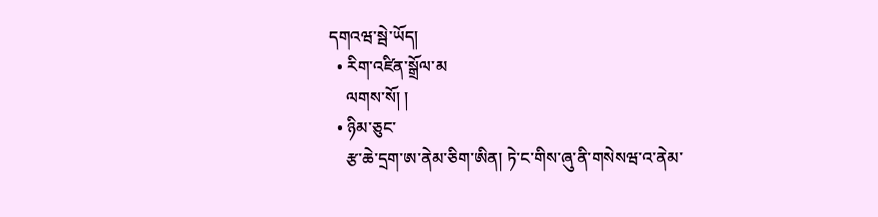དགའཝ་སྦེ་ཡོད།
  • རིག་འཛིན་སྒྲོལ་མ
    ལགས་སོ། །
  • ཉིམ་ཅུང་
    རྩ་ཆེ་དྲག་ཨ་ནེམ་ཅིག་ཨིན། ཏེ་ང་གིས་ཞུ་ནི་གསེསཝ་འ་ནེམ་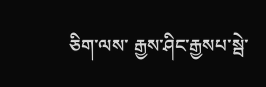ཅིག་ལས་ རྒྱས་ཤིང་རྒྱསཔ་སྦེ་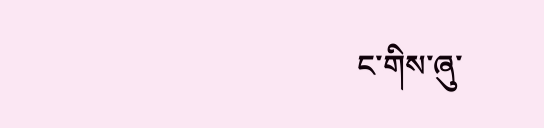ང་གིས་ཞུ་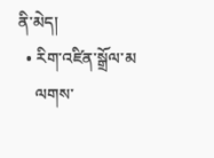ནི་མེད།
  • རིག་འཛིན་སྒྲོལ་མ
    ལགས་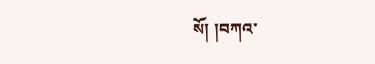སོ། །བཀའ་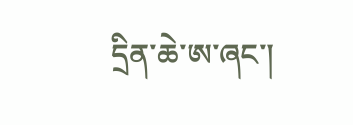དྲིན་ཆེ་ཨ་ཞང་།